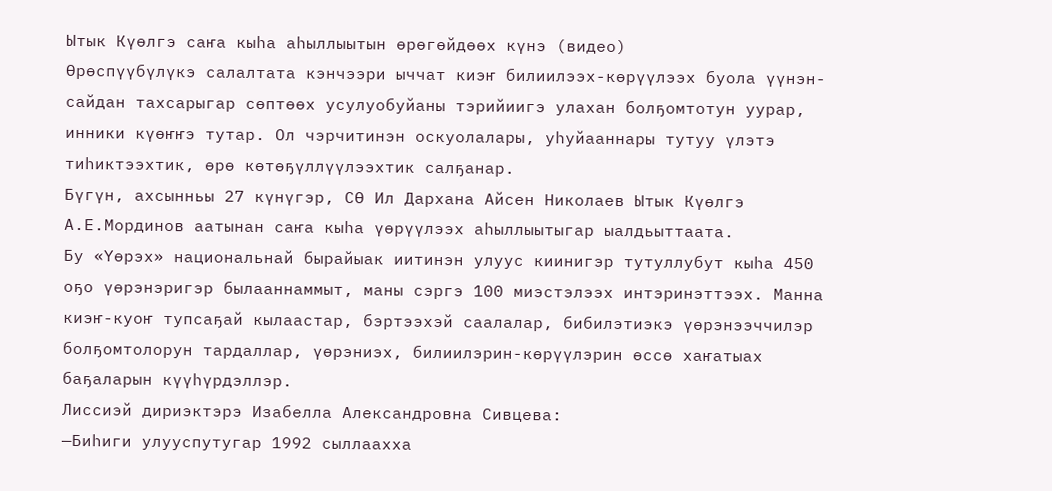Ытык Күөлгэ саҥа кыһа аһыллыытын өрөгөйдөөх күнэ (видео)
Өрөспүүбүлүкэ салалтата кэнчээри ыччат киэҥ билиилээх-көрүүлээх буола үүнэн-сайдан тахсарыгар сөптөөх усулуобуйаны тэрийиигэ улахан болҕомтотун уурар, инники күөҥҥэ тутар. Ол чэрчитинэн оскуолалары, уһуйааннары тутуу үлэтэ тиһиктээхтик, өрө көтөҕүллүүлээхтик салҕанар.
Бүгүн, ахсынньы 27 күнүгэр, СӨ Ил Дархана Айсен Николаев Ытык Күөлгэ А.Е.Мординов аатынан саҥа кыһа үөрүүлээх аһыллыытыгар ыалдьыттаата.
Бу «Үөрэх» национальнай бырайыак иитинэн улуус киинигэр тутуллубут кыһа 450 оҕо үөрэнэригэр былааннаммыт, маны сэргэ 100 миэстэлээх интэринэттээх. Манна киэҥ-куоҥ тупсаҕай кылаастар, бэртээхэй саалалар, бибилэтиэкэ үөрэнээччилэр болҕомтолорун тардаллар, үөрэниэх, билиилэрин-көрүүлэрин өссө хаҥатыах баҕаларын күүһүрдэллэр.
Лиссиэй дириэктэрэ Изабелла Александровна Сивцева:
—Биһиги улууспутугар 1992 сыллаахха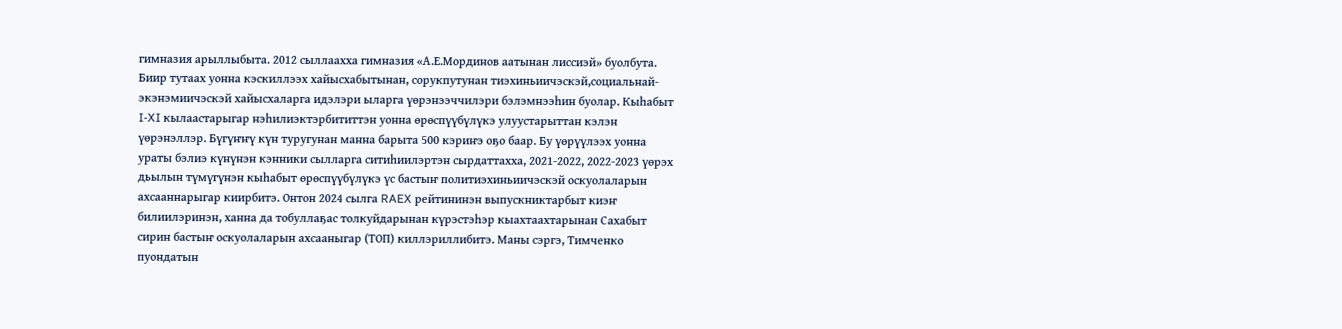гимназия арыллыбыта. 2012 сыллаахха гимназия «А.Е.Мординов аатынан лиссиэй» буолбута. Биир тутаах уонна кэскиллээх хайысхабытынан, сорукпутунан тиэхиньиичэскэй,социальнай-экэнэмиичэскэй хайысхаларга идэлэри ыларга үөрэнээччилэри бэлэмнээһин буолар. Кыһабыт I-XI кылаастарыгар нэһилиэктэрбититтэн уонна өрөспүүбүлүкэ улуустарыттан кэлэн үөрэнэллэр. Бүгүҥҥү күн туругунан манна барыта 500 кэриҥэ оҕо баар. Бу үөрүүлээх уонна ураты бэлиэ күнүнэн кэнники сылларга ситиһиилэртэн сырдаттахха, 2021-2022, 2022-2023 үөрэх дьылын түмүгүнэн кыһабыт өрөспүүбүлүкэ үс бастыҥ политиэхиньиичэскэй оскуолаларын ахсааннарыгар киирбитэ. Онтон 2024 сылга RAEX рейтининэн выпускниктарбыт киэҥ билиилэринэн, ханна да тобуллаҕас толкуйдарынан күрэстэһэр кыахтаахтарынан Сахабыт сирин бастыҥ оскуолаларын ахсааныгар (ТОП) киллэриллибитэ. Маны сэргэ, Тимченко пуондатын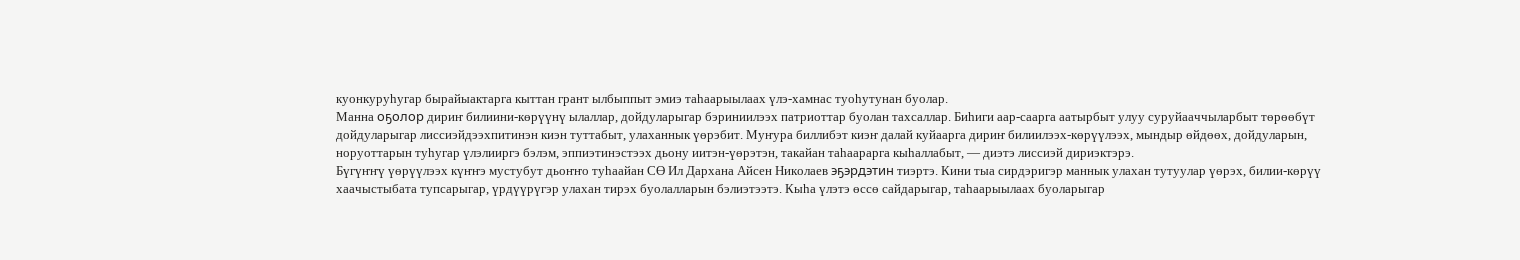куонкуруһугар бырайыактарга кыттан грант ылбыппыт эмиэ таһаарыылаах үлэ-хамнас туоһутунан буолар.
Манна оҕолор дириҥ билиини-көрүүнү ылаллар, дойдуларыгар бэриниилээх патриоттар буолан тахсаллар. Биһиги аар-саарга аатырбыт улуу суруйааччыларбыт төрөөбүт дойдуларыгар лиссиэйдээхпитинэн киэн туттабыт, улаханнык үөрэбит. Муҥура биллибэт киэҥ далай куйаарга дириҥ билиилээх-көрүүлээх, мындыр өйдөөх, дойдуларын, норуоттарын туһугар үлэлииргэ бэлэм, эппиэтинэстээх дьону иитэн-үөрэтэн, такайан таһаарарга кыһаллабыт, — диэтэ лиссиэй дириэктэрэ.
Бүгүҥҥү үөрүүлээх күҥҥэ мустубут дьоҥҥо туһаайан СӨ Ил Дархана Айсен Николаев эҕэрдэтин тиэртэ. Кини тыа сирдэригэр маннык улахан тутуулар үөрэх, билии-көрүү хаачыстыбата тупсарыгар, үрдүүрүгэр улахан тирэх буолалларын бэлиэтээтэ. Кыһа үлэтэ өссө сайдарыгар, таһаарыылаах буоларыгар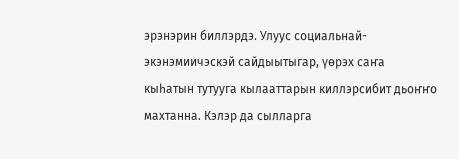эрэнэрин биллэрдэ. Улуус социальнай-экэнэмиичэскэй сайдыытыгар, үөрэх саҥа кыһатын тутууга кылааттарын киллэрсибит дьоҥҥо махтанна. Кэлэр да сылларга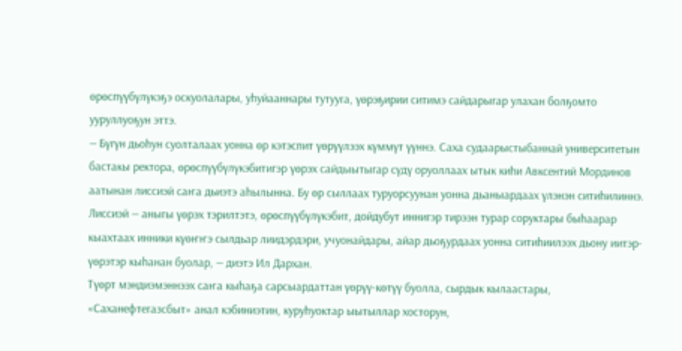өрөспүүбүлүкэҕэ оскуолалары, уһуйааннары тутууга, үөрэҕирии ситимэ сайдарыгар улахан болҕомто ууруллуоҕун эттэ.
— Бүгүн дьоһун суолталаах уонна өр кэтэспит үөрүүлээх күммүт үүннэ. Саха судаарыстыбаннай университетын бастакы ректора, өрөспүүбүлүкэбитигэр үөрэх сайдыытыгар сүдү оруоллаах ытык киһи Авксентий Мординов аатынан лиссиэй саҥа дьиэтэ аһылынна. Бу өр сыллаах туруорсуунан уонна дьаныардаах үлэнэн ситиһилиннэ. Лиссиэй — аныгы үөрэх тэрилтэтэ, өрөспүүбүлүкэбит, дойдубут иннигэр тирээн турар соруктары быһаарар кыахтаах инники күөҥҥэ сылдьар лиидэрдэри, учуонайдары, айар дьоҕурдаах уонна ситиһиилээх дьону иитэр-үөрэтэр кыһанан буолар, — диэтэ Ил Дархан.
Түөрт мэндиэмэннээх саҥа кыһаҕа сарсыардаттан үөрүү-көтүү буолла, сырдык кылаастары, «Саханефтегазсбыт» анал кэбиниэтин, куруһуоктар ыытыллар хосторун,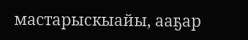мастарыскыайы, ааҕар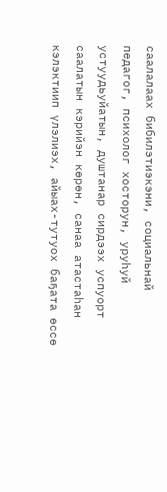саалалаах бибилэтиэкэни, социальнай педагог, психолог хосторун, уруһуй устуудьуйатын, душтанар сирдээх успуорт саалатын кэрийэн көрөн, санаа атастаһан кэлэктиип үлэлиэх, айыах-тутуох баҕата өссө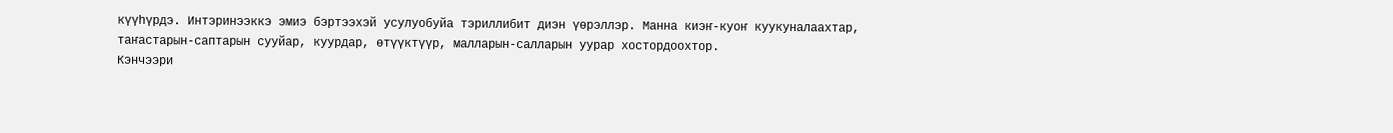күүһүрдэ. Интэринээккэ эмиэ бэртээхэй усулуобуйа тэриллибит диэн үөрэллэр. Манна киэҥ-куоҥ куукуналаахтар, таҥастарын-саптарын сууйар, куурдар, өтүүктүүр, малларын-салларын уурар хостордоохтор.
Кэнчээри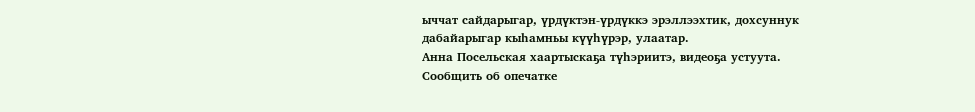ыччат сайдарыгар, үрдүктэн-үрдүккэ эрэллээхтик, дохсуннук дабайарыгар кыһамньы күүһүрэр, улаатар.
Анна Посельская хаартыскаҕа түһэриитэ, видеоҕа устуута.
Сообщить об опечатке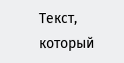Текст, который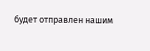будет отправлен нашим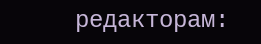редакторам: